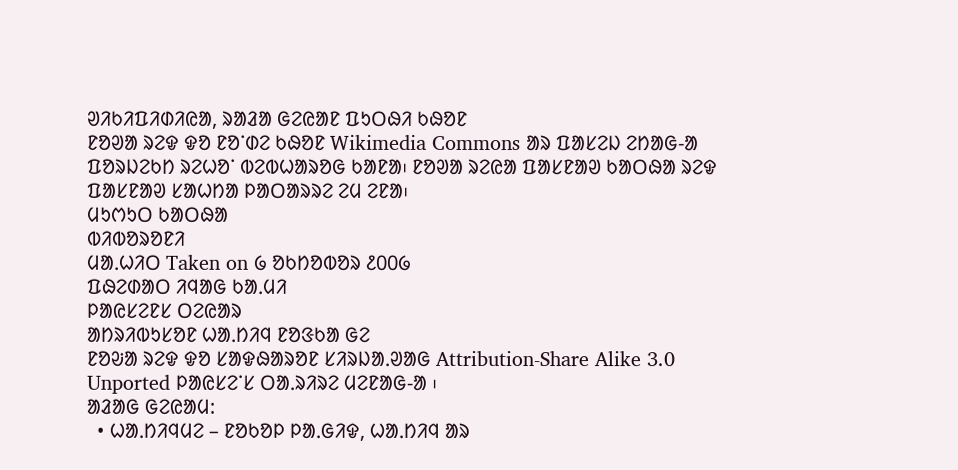ᱣᱤᱠᱤᱯᱤᱰᱤᱭᱟ, ᱨᱟᱲᱟ ᱜᱮᱭᱟᱱ ᱯᱩᱛᱷᱤ ᱠᱷᱚᱱ
ᱱᱚᱣᱟ ᱨᱮᱫ ᱫᱚ ᱱᱚᱸᱰᱮ ᱠᱷᱚᱱ Wikimedia Commons ᱟᱨ ᱯᱟᱥᱮᱡ ᱮᱴᱟᱜ-ᱟ ᱯᱚᱨᱡᱮᱠᱴ ᱨᱮᱦᱚᱸ ᱵᱮᱵᱦᱟᱨᱚᱜ ᱠᱟᱱᱟ᱾ ᱱᱚᱣᱟ ᱨᱮᱭᱟ ᱯᱟᱥᱱᱟᱣ ᱠᱟᱛᱷᱟ ᱨᱮᱫ ᱯᱟᱥᱱᱟᱣ ᱥᱟᱦᱴᱟ ᱞᱟᱛᱟᱨᱨᱮ ᱮᱢ ᱮᱱᱟ᱾
ᱢᱩᱬᱩᱛ ᱠᱟᱛᱷᱟ
ᱵᱤᱵᱚᱨᱚᱱᱤ
ᱢᱟᱹᱦᱤᱛ Taken on ᱙ ᱚᱠᱴᱚᱵᱚᱨ ᱒᱐᱐᱙
ᱯᱷᱮᱰᱟᱛ ᱤᱧᱟᱜ ᱠᱟᱹᱢᱤ
ᱞᱟᱭᱥᱮᱱᱥ ᱛᱮᱭᱟᱨ
ᱟᱴᱨᱤᱵᱩᱥᱚᱱ ᱦᱟᱹᱴᱤᱧ ᱱᱚᱝᱠᱟ ᱜᱮ
ᱱᱚᱶᱟ ᱨᱮᱫ ᱫᱚ ᱥᱟᱫᱷᱟᱨᱚᱱ ᱥᱤᱨᱡᱟᱹᱣᱟᱜ Attribution-Share Alike 3.0 Unported ᱞᱟᱭᱥᱮᱸᱥ ᱛᱟᱹᱨᱤᱨᱮ ᱢᱮᱱᱟᱜ-ᱟ ᱾
ᱟᱲᱟᱜ ᱜᱮᱭᱟᱢ:
  • ᱦᱟᱹᱴᱤᱧᱢᱮ – ᱱᱚᱠᱚᱞ ᱞᱟᱹᱜᱤᱫ, ᱦᱟᱹᱴᱤᱧ ᱟᱨ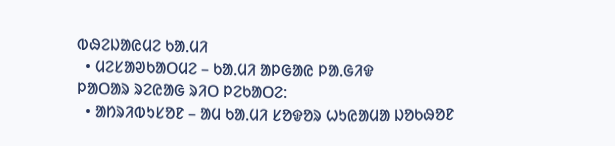ᱵᱷᱮᱡᱟᱭᱢᱮ ᱠᱟᱹᱢᱤ
  • ᱢᱮᱥᱟᱣᱠᱟᱛᱢᱮ – ᱠᱟᱹᱢᱤ ᱟᱞᱜᱟᱭ ᱞᱟᱹᱜᱤᱫ
ᱞᱟᱛᱟᱨ ᱨᱮᱭᱟᱜ ᱨᱤᱛ ᱞᱮᱠᱟᱛᱮ:
  • ᱟᱴᱨᱤᱵᱩᱥᱚᱱ – ᱟᱢ ᱠᱟᱹᱢᱤ ᱥᱚᱫᱚᱨ ᱦᱩᱭᱟᱢᱟ ᱡᱚᱠᱷᱚᱱ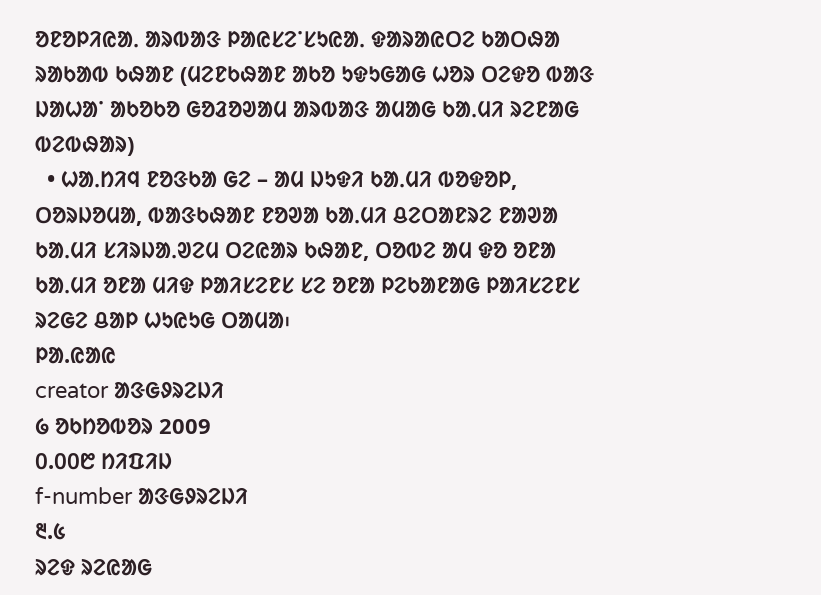ᱚᱱᱚᱞᱤᱭᱟᱹ ᱟᱨᱵᱟᱝ ᱞᱟᱭᱥᱮᱸᱥᱩᱭᱟᱹ ᱫᱟᱨᱟᱭᱛᱮ ᱠᱟᱛᱷᱟ ᱨᱟᱠᱟᱵ ᱠᱷᱟᱱ (ᱢᱮᱱᱠᱷᱟᱱ ᱟᱠᱚ ᱩᱫᱩᱜᱟᱜ ᱦᱚᱨ ᱛᱮᱫᱚ ᱵᱟᱝ ᱡᱟᱦᱟᱸ ᱟᱠᱚᱠᱚ ᱜᱚᱲᱚᱣᱟᱢ ᱟᱨᱵᱟᱝ ᱟᱢᱟᱜ ᱠᱟᱹᱢᱤ ᱨᱮᱱᱟᱜ ᱵᱮᱵᱷᱟᱨ)
  • ᱦᱟᱹᱴᱤᱧ ᱱᱚᱝᱠᱟ ᱜᱮ – ᱟᱢ ᱡᱩᱫᱤ ᱠᱟᱹᱢᱤ ᱵᱚᱫᱚᱞ, ᱛᱚᱨᱡᱚᱢᱟ, ᱵᱟᱝᱠᱷᱟᱱ ᱱᱚᱣᱟ ᱠᱟᱹᱢᱤ ᱪᱮᱛᱟᱱᱨᱮ ᱱᱟᱣᱟ ᱠᱟᱹᱢᱤ ᱥᱤᱨᱡᱟᱹᱣᱮᱢ ᱛᱮᱭᱟᱨ ᱠᱷᱟᱱ, ᱛᱚᱵᱮ ᱟᱢ ᱫᱚ ᱚᱱᱟ ᱠᱟᱹᱢᱤ ᱚᱱᱟ ᱢᱤᱫ ᱞᱟᱤᱥᱮᱱᱥ ᱥᱮ ᱚᱱᱟ ᱞᱮᱠᱟᱱᱟᱜ ᱞᱟᱤᱥᱮᱱᱥ ᱨᱮᱜᱮ ᱪᱟᱞ ᱦᱩᱭᱩᱜ ᱛᱟᱢᱟ᱾
ᱞᱟ.ᱭᱟᱭ
creator ᱟᱝᱜᱽᱨᱮᱡᱤ
᱙ ᱚᱠᱴᱚᱵᱚᱨ 2009
᱐.᱐᱐᱘ ᱴᱤᱯᱤᱡ
f-number ᱟᱝᱜᱽᱨᱮᱡᱤ
᱓.᱕
ᱨᱮᱫ ᱨᱮᱭᱟᱜ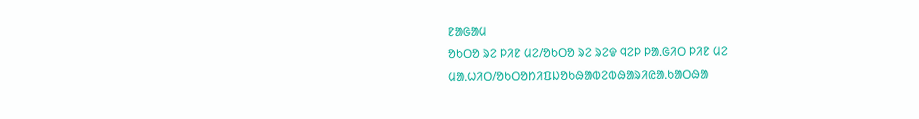ᱱᱟᱜᱟᱢ
ᱚᱠᱛᱚ ᱨᱮ ᱞᱤᱱ ᱢᱮ/ᱚᱠᱛᱚ ᱨᱮ ᱨᱮᱫ ᱧᱮᱞ ᱞᱟᱹᱜᱤᱛ ᱞᱤᱱ ᱢᱮ
ᱢᱟᱹᱦᱤᱛ/ᱚᱠᱛᱚᱴᱤᱯᱡᱚᱠᱷᱟᱵᱮᱵᱷᱟᱨᱤᱭᱟᱹᱠᱟᱛᱷᱟ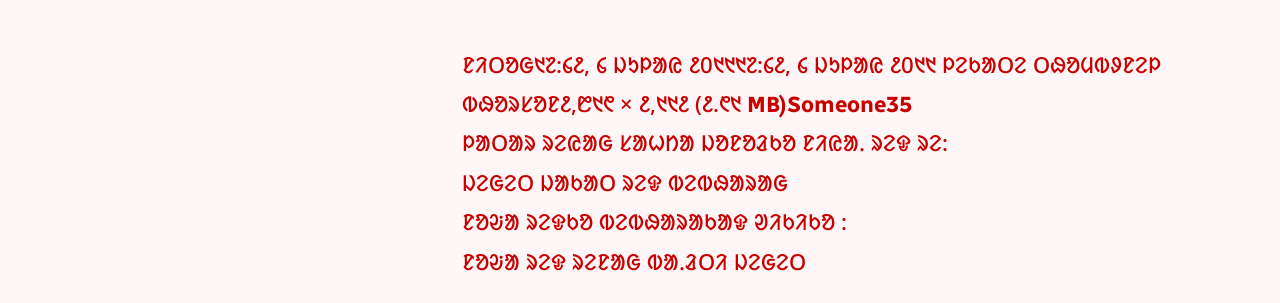ᱱᱤᱛᱚᱜ᱑᱗:᱔᱒, ᱔ ᱡᱩᱞᱟᱭ ᱒᱐᱑᱑᱑᱗:᱔᱒, ᱔ ᱡᱩᱞᱟᱭ ᱒᱐᱑᱑ ᱞᱮᱠᱟᱛᱮ ᱛᱷᱚᱢᱵᱽᱱᱮᱞ ᱵᱷᱚᱨᱥᱚᱱ᱒,᱘᱑᱖ × ᱒,᱑᱑᱒ (᱒.᱖᱑ MB)Someone35
ᱞᱟᱛᱟᱨ ᱨᱮᱭᱟᱜ ᱥᱟᱦᱴᱟ ᱡᱚᱱᱚᱲᱠᱚ ᱱᱤᱭᱟᱹ ᱨᱮᱫ ᱨᱮ:
ᱡᱮᱜᱮᱛ ᱡᱟᱠᱟᱛ ᱨᱮᱫ ᱵᱮᱵᱷᱟᱨᱟᱜ
ᱱᱚᱶᱟ ᱨᱮᱫᱠᱚ ᱵᱮᱵᱷᱟᱨᱟᱠᱟᱫ ᱣᱤᱠᱤᱠᱚ :
ᱱᱚᱶᱟ ᱨᱮᱫ ᱨᱮᱱᱟᱜ ᱵᱟᱹᱲᱛᱤ ᱡᱮᱜᱮᱛ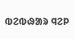ᱵᱮᱵᱷᱟᱨ ᱧᱮᱞ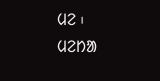ᱢᱮ ᱾
ᱢᱮᱴᱟ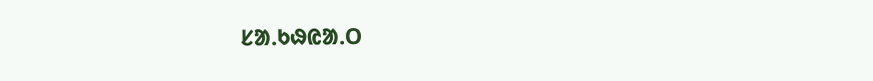ᱥᱟᱹᱠᱷᱭᱟᱹᱛ